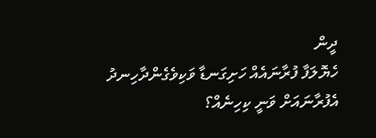ދީން
ހެޔޮލަފާ ފުރާނައެއް ހަށިގަނޑާ ވަކިވެގެންދާހިނދު އެފުރާނައަށް ވަނީ ކިހިނެއް؟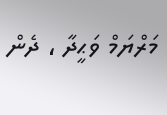މަރްޔަމް ވަޙީދާ ، ދެން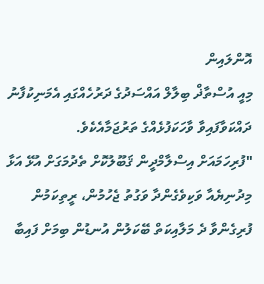އޮންލައިން
މިއީ އުސްތާޛް ބިލާލް އައްސަދުގެ ދަރުހެއްގައި އެމަނިކުފާނު ދައްކަވާފައިވާ ވާހަކަފުޅެއްގެ ތަރުޖަމާއެކެވެ.
"ފުރިހަމައަށް އިސްލާމްދީން ޤަބޫލުކޮށް ތެދުމަގަށް އުޅޭ އަޅާ މިދުނިޔެއާ ވަކިވެގެންދާ ވަގުތު ޖެހުމުން، ރީތިކަމުން ފުރިގެންވާ ދެ މަލާއިކަތް ބޭކަލުން އުނޑުން ބިމަށް ފައިބާ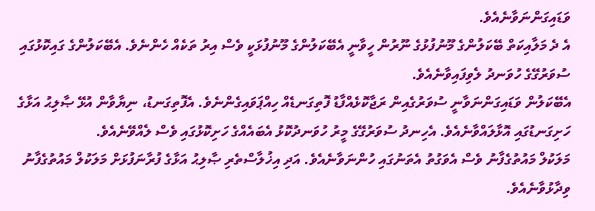ވަޑައިގަންނަވާނެއެވެ.
އެ ދެ މަލާއިކަތް ބޭކަލުންގެ މޫނުފުޅުގެ ނޫރުން ހީވާނީ އެބޭކަލުންގެ މޫނުފުޅަކީ ވެސް އިރު ތަކެއް ހެންނެވެ. އެބޭކަލުންގެ ގައިކޮޅުގައި ސުވަރުގޭގެ ހުވަނދު ލެވިފައިވާނެއެވެ.
އެބޭކަލުން ވަޑައިގަންނަވާނީ ސުވަރުގެއިން ރަޖާކޮޅެއްފާޑު ފޮތިގަނޑެއް ހިއްޕަވައިގެންނެވެ. އެފޮތިގަނޑު، ނިޔާވާން އުޅޭ ޞާލިޙު އަޅާގެ ހަށިގަނޑުގައި އޮޅާލައްވާނެއެވެ. އެހިނދު ސުވަރުގޭގެ މީރު ހުވަނދުކޮޅު އެބައެއްގެ ހަށިކޮޅުގައި ވެސް ލެއްވޭނެއެވެ.
މަލަކުލް މައުތުގެފާނު ވެސް އެވަގުތު އެތަނުގައި ހުންނަވާނެއެވެ. އަދި އިޚުލާސްތެރި ޞާލިޙު އަޅާގެ ފުރާނަފުޅަށް މަލަކުލް މައުތުގެފާނު ވިދާޅުވާނެއެވެ.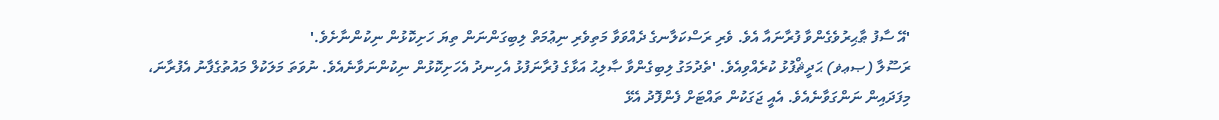'އޭ ސާފު ޠާޙިރުވެގެންވާ ފުރާނައާ އެވެ. ވެރި ރަސްކަލާނގެ ދެއްވަވާ މަތިވެރި ނިޢުމަތް ލިބިގަންނަން ތިޔަ ހަށިކޮޅުން ނިކުންނާށެވެ.'
ރަސޫލާ (ޞޢޥ) ޙަދީޘްފުޅު ކުރެއްވިއެވެ. 'ތެދުމަގު ލިބިގެންވާ ޞާލިޙު އަޅާގެ ފުރާނަފުޅު އެހިނދު އެހަށިކޮޅުން ނިކުންނަވާނެއެވެ. ނުވަތަ މަލަކުލް މައުތުގެފާނު އެފުރާނަ، މިފަދައިން ނަންގަވާނެއެވެ. އެއީ ޖަގަކުން ތައްޓަށް ފެންފޮދު އެޅޭ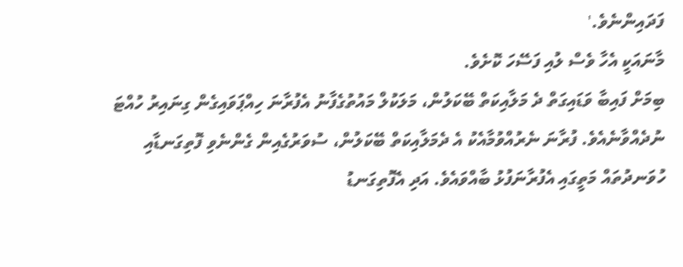ފަދައިންނެވެ.'
މާނައަކީ އެހާ ވެސް ލުއި ފަސޭހަ ކޮށެވެ.
ބިމަށް ފައިބާ ވަޑައިގަތް ދެ މަލާއިކަތް ބޭކަލުން، މަލަކުލް މައުތުގެފާނު އެފުރާނަ ހިއްޕަވައިގެން ގިނައިރު ހުއްޓަ ނުދެއްވާނެއެވެ. ފުރާނަ ނެރުއްވުމާއެކު އެ ދެމަލާއިކަތް ބޭކަލުން، ސުވަރުގެއިން ގެންނެވި ފޮތިގަނޑާއި ހުވަނދުތައް މަތީގައި އެފުރާނަފުޅު ބާއްވައެވެ. އަދި އެފޮތިގަނޑު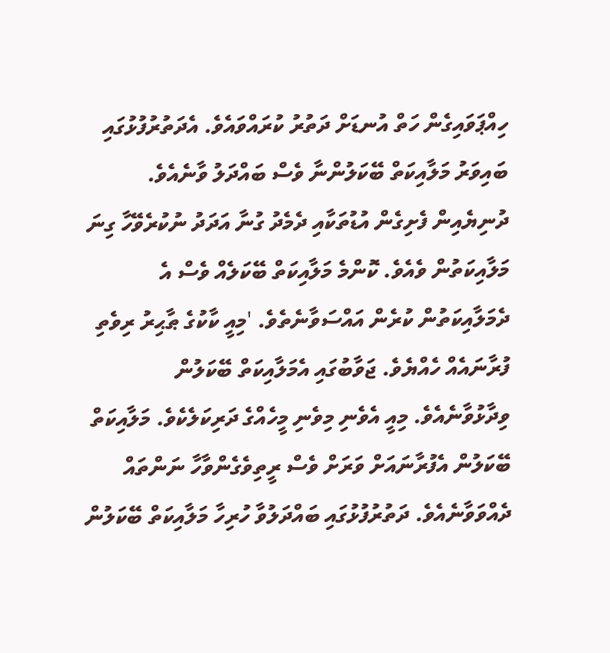ހިއްޕަވައިގެން ހަތް އުނޑަށް ދަތުރު ކުރައްވައެވެ. އެދަތުރުފުޅުގައި ބައިވަރު މަލާއިކަތް ބޭކަލުންނާ ވެސް ބައްދަލު ވާނެއެވެ. ދުނިޔެއިން ފެށިގެން އުޑުތަކާއި ދެމެދު ގުނާ އަދަދު ނުކުރެވޭހާ ގިނަ މަލާއިކަތުން ވެއެވެ. ކޮންމެ މަލާއިކަތް ބޭކަލެއް ވެސް އެ ދެމަލާއިކަތުން ކުރެން އައްސަވާނެތެވެ. 'މިއީ ކާކުގެ ޠާޙިރު ރިވެތި ފުރާނައެއް ހެއްޔެވެ. ޖަވާބުގައި އެމަލާއިކަތް ބޭކަލުން ވިދާޅުވާނެއެވެ. މިއީ އެވެނި މިވެނި މީހެއްގެ ދަރިކަލެކެވެ. މަލާއިކަތް ބޭކަލުން އެފުރާނައަށް ވަރަށް ވެސް ރީތިވެގެންވާހާ ނަންތައް ދެއްވަވާނެއެވެ. ދަތުރުފުޅުގައި ބައްދަލުވާ ހުރިހާ މަލާއިކަތް ބޭކަލުން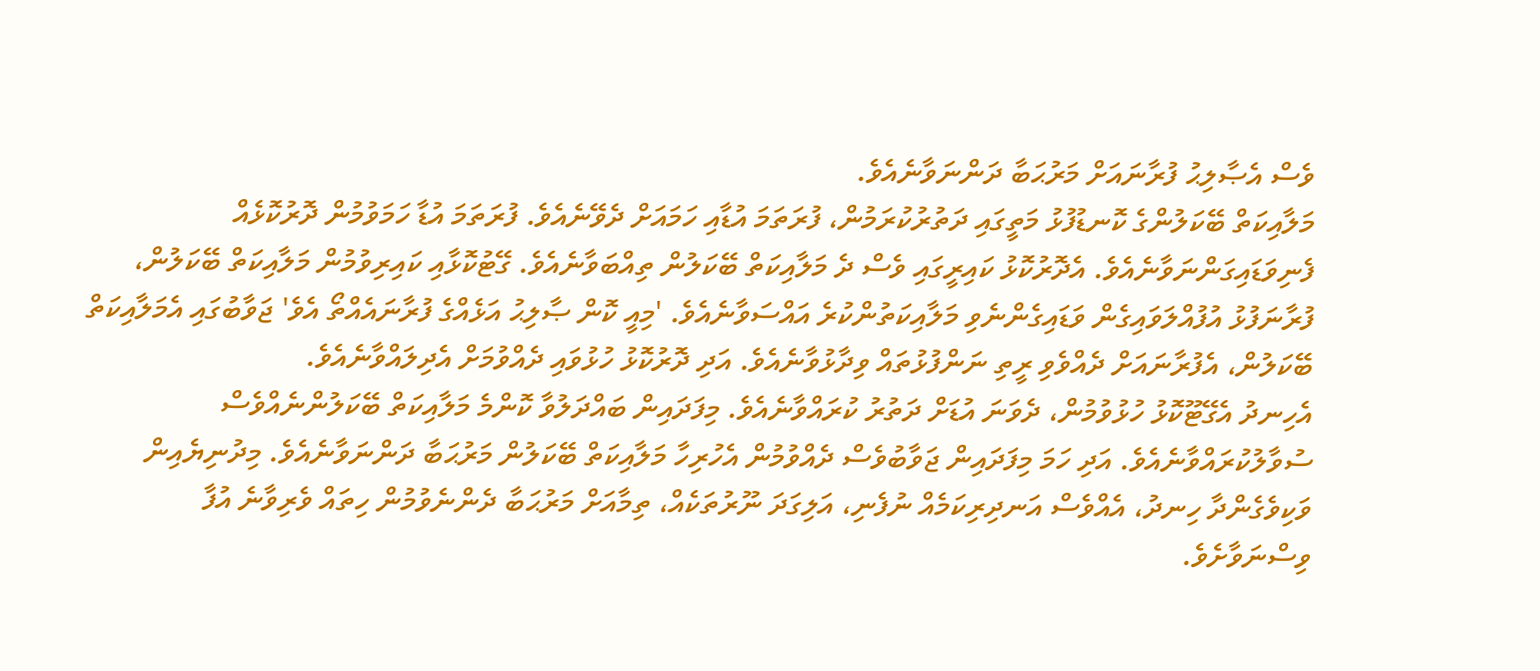ވެސް އެޞާލިޙު ފުރާނައަށް މަރުޙަބާ ދަންނަވާނެއެވެ.
މަލާއިކަތް ބޭކަލުންގެ ކޮނޑުފުޅު މަތީގައި ދަތުރުކުރަމުން، ފުރަތަމަ އުޑާއި ހަމައަށް ދެވޭނެއެވެ. ފުރަތަމަ އުޑާ ހަމަވުމުން ދޮރުކޮޅެއް ފެނިވަޑައިގަންނަވާނެއެވެ. އެދޮރުކޮޅު ކައިރީގައި ވެސް ދެ މަލާއިކަތް ބޭކަލުން ތިއްބަވާނެއެވެ. ގޭޓުކޮޅާއި ކައިރިވުމުން މަލާއިކަތް ބޭކަލުން، ފުރާނަފުޅު އުފުއްލަވައިގެން ވަޑައިގެންނެވި މަލާއިކަތުންކުރެ އައްސަވާނެއެވެ. 'މިއީ ކޮން ޞާލިޙު އަޅެއްގެ ފުރާނައެއްތޯ އެވެ' ޖަވާބުގައި އެމަލާއިކަތް ބޭކަލުން، އެފުރާނައަށް ދެއްވެވި ރީތި ނަންފުޅުތައް ވިދާޅުވާނެއެވެ. އަދި ދޮރުކޮޅު ހުޅުވައި ދެއްވުމަށް އެދިލައްވާނެއެވެ.
އެހިނދު އެގޭޓޫކޮޅު ހުޅުވުމުން، ދެވަނަ އުޑަށް ދަތުރު ކުރައްވާނެއެވެ. މިފަދައިން ބައްދަލުވާ ކޮންމެ މަލާއިކަތް ބޭކަލުންނެއްވެސް ސުވާލުކުރައްވާނެއެވެ. އަދި ހަމަ މިފަދައިން ޖަވާބުވެސް ދެއްވުމުން އެހުރިހާ މަލާއިކަތް ބޭކަލުން މަރުޙަބާ ދަންނަވާނެއެވެ. މިދުނިޔެއިން ވަކިވެގެންދާ ހިނދު، އެއްވެސް އަނދިރިކަމެއް ނުފެނި، އަލިގަދަ ނޫރުތަކެއް، ތިމާއަށް މަރުޙަބާ ދެންނެވުމުން ހިތައް ވެރިވާނެ އުފާ ވިސްނަވާށެވެ.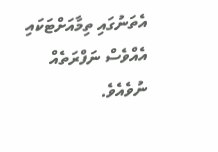އެތަނުގައި ތިމާއަށްޓަކައި އެއްވެސް ނަފްރަތެއް ނުވެއެވެ.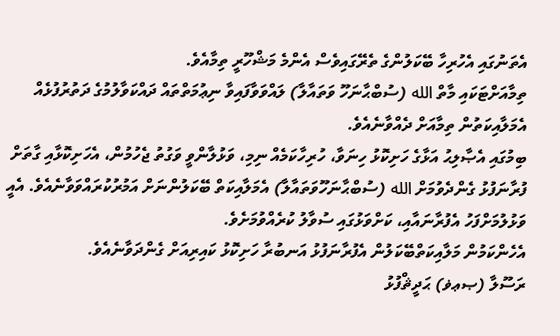އެތަނުގައި އެހުރިހާ ބޭކަލުންގެ ތެރޭގައިވެސް އެންމެ މަޝްހޫރީ ތިމާއެވެ.
ތިމާއަށްޓަކައި މާތް الله (ސުބްޙާނަހޫ ވަތައާލާ) ލައްވަވާފައިވާ ނިޢުމަތްތައް ދައްކަވާލުމުގެ ދަތުރުފުޅެއް އެމަލާއިކަތުން ތިމާއަށް ދެއްވާނެއެވެ.
ބިމުގައި އެޞާލިޙު އަޅާގެ ހަށިކޮޅު ހިނަވާ، ހުރިހާކަމެއް ނިމި، ވަޅުލާންވީ ވަގުތު ޖެހުމުން، އެހަށިކޮޅާއި ގާތަށް ފުރާނަފުޅު ގެންދެވުމަށް الله (ސުބްޙާނަހޫވަތައާލާ) އެމަލާއިކަތް ބޭކަލުންނަށް އަމުރުކުރައްވަވާނެއެވެ. އެއީ ވަޅުލުމަށްފަހު އެފުރާނައާއި، ކަށްވަޅުގައި ސުވާލު ކުރެއްވުމަށެވެ.
އެހެންކަމުން މަލާއިކަތްބޭކަލުން އެފުރާނަފުޅު އަނބުރާ ހަށިކޮޅު ކައިރިއަށް ގެންދަވާނެއެވެ.
ރަސޫލާ (ޞޢޥ) ޙަދީޘްފުޅު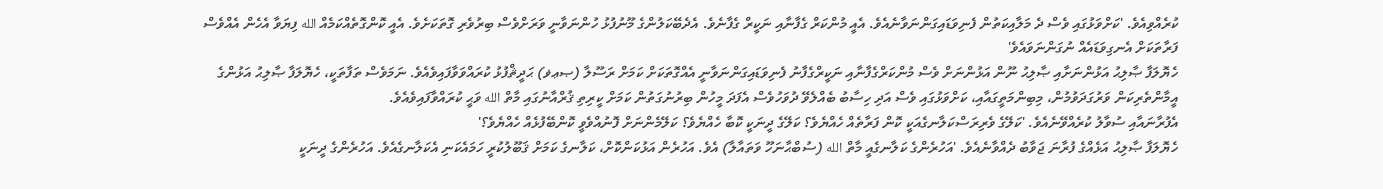ކުރެއްވިއެވެ. 'ކަށްވަޅުގައި ވެސް ދެ މަލާއިކަތުން ފެނިވަޑައިގަންނަވާނެއެވެ. އެއީ މުންކަރް ގެފާނާއި ނަކީރް ގެފާނެވެ. އެދެބޭކަލުންގެ މޫނުފުޅު ހުންނަވާނީ ވަރަށްވެސް ބިރުވެރި ގޮތަކަށެވެ. އެއީ ކޮންގޮތެއްކަމެއް الله ފިޔަވާ އެހެން އެއްވެސް ފަރާތަކަށް އެނގިވަޑައެއް ނުގަންނަވައެވެ'
ހެޔޮލަފާ ޞާލިޙު އަޅުންނަށާއި ޞާލިޙު ނޫން އަޅުންނަށް ވެސް މުންކަރްގެފާނާއި ނަކީރްގެފާނު ފެނިވަޑައިގަންނަވާނީ އެއްގޮތަކަށް ކަމަށް ރަސޫލާ (ޞޢޥ) ޙަދީޘްފުޅު ކުރައްވަވާފައިވެއެވެ. ނަމަވެސް ތަފާތަކީ، ހެޔޮލަފާ ޞާލިޙު އަޅުންގެ އީމާންތެރިކަން ވަރުގަދަވުމުން، މިބިންމަތީގައާއި، ކަށްވަޅުގައި ވެސް އަދި ހިސާބު ބެއްލެވޭ ދުވަހުވެސް އެފަދަ މީހުން ބިރުނުގަތުން ކަމަށް ކީރިތި ޤުރްއާނުގައި މާތް الله ވަޙީ ކުރައްވާފައިވެއެވެ.
އެފުރާނައާއި ސުވާލު ކުރެއްވޭނެއެވެ. 'ކަލޭގެ ވެރިރަސްކަލާނގެއަކީ ކޮން ފަރާތެއް ހެއްޔެވެ؟ ކަލޭގެ ދީނަކީ ކޮބާ ހެއްޔެވެ؟ ކަލޭމެންނަށް ފޮނުއްވެވީ ކޮންބޭފުޅެއް ހެއްޔެވެ؟'
ހެޔޮލަފާ ޞާލިޙު އަޅެއްގެ ފުރާނަ ޖަވާބު ދެއްވާނެއެވެ. 'އަހުރެންގެ ކަލާނގެއީ މާތް الله (ސުބްޙާނަހޫ ވަތައާލާ) އެވެ. އަހުރެން އަޅުކަންކޮށް، ކަލާނގެ ކަމަށް ޤަބޫލުކުރީ ހަމައެކަނި އެކަލާނގެއެވެ. އަހުރެންގެ ދީނަކީ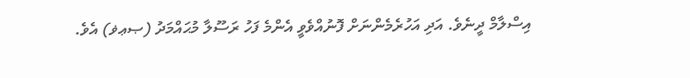އިސްލާމް ދީނެވެ. އަދި އަހުރެމެންނަށް ފޮނުއްވެވީ އެންމެ ފަހު ރަސޫލާ މުޙައްމަދު (ޞޢޥ) އެވެ.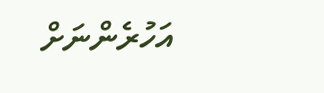އަހުރެންނަށް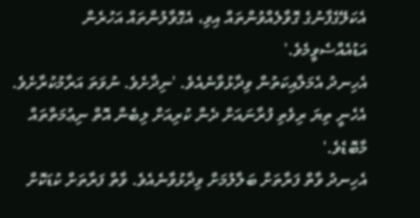އެކަލޭގެފާނުގެ ގޮވާލެއްވުންތައް އިވި، އެގޮވާލުންތައް އަހުރެން އަޑުއެއްސެވީމެވެ.'
އެހިނދު އެމަލާއިކަތުން ވިދާޅުވާނެއެވެ. 'ނިދާށެވެ. ނުވަތަ އަރާމުކުރާށެވެ. އެހެނީ ތިޔަ ރިވެތި ފުރާނައަށް ދެން ކުރިއަށް ލިބެން އޮތް ނިޢުމަތްތައް މާބޮޑެވެ.'
އެހިނދު ވާތް ފަރާތަށް ބަލާލުމަށް ވިދާޅުވާނެއެވެ. ވާތް ފަރާތަށް ކުޑަކޮށް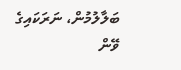ބަލާލުމުން، ނަރަކައިގެ ވޭން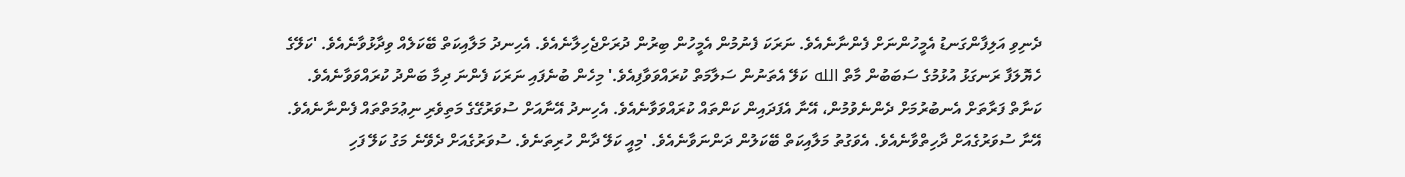ދެނިވި އަލިފާންގަނޑު އެމީހުންނަށް ފެންނާނެއެވެ. ނަރަކަ ފެނުމުން އެމީހުން ބިރުން ދުރަށްޖެހިލާނެއެވެ. އެހިނދު މަލާއިކަތް ބޭކަލެއް ވިދާޅުވާނެއެވެ. 'ކަލޭގެ ހެޔޮލަފާ ރަނގަޅު އުޅުމުގެ ސަބަބުން މާތް الله ކަލޭ އެތަނުން ސަލާމަތް ކުރައްވަވާފިއެވެ.' މިހެން ބުނެފައި ނަރަކަ ފެންނަ ދިމާ ބަންދު ކުރައްވަވާނެއެވެ.
ކަނާތް ފަރާތަށް އެނބުރުމަށް ދެންނެވުމުން، އޭނާ އެފަދައިން ކަންތައް ކުރައްވަވާނެއެވެ. އެހިނދު އޭނާއަށް ސުވަރުގޭގެ މަތިވެރި ނިޢުމަތްތައް ފެންނާނެއެވެ. އޭނާ ސުވަރުގެއަށް ދާހިތްވާނެއެވެ. އެވަގުތު މަލާއިކަތް ބޭކަލުން ދަންނަވާނެއެވެ. 'މިއީ ކަލޭ ދާން ހުރިތަނެވެ. ސުވަރުގެއަށް ދެވޭނެ މަގު ކަލޭ ފަހި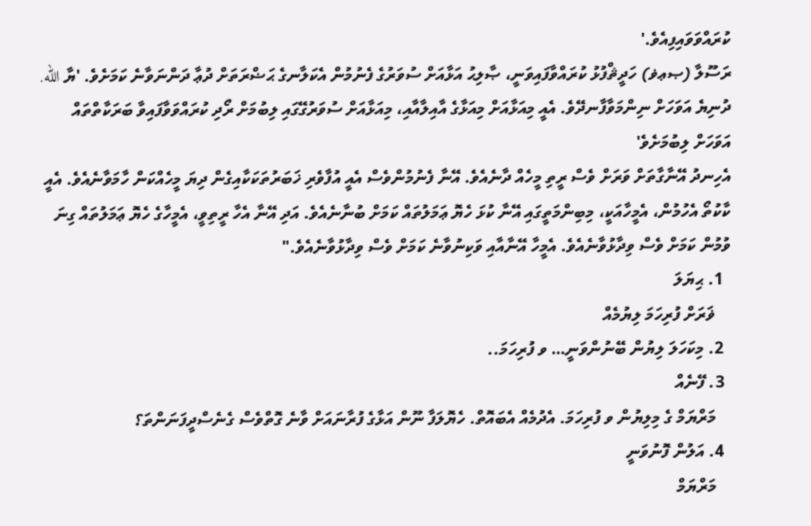ކުރައްވަވައިފިއެވެ.'
ރަސޫލާ (ޞޢޥ) ހަދީޘްފުޅު ކުރައްވާފައިވަނީ، ޞާލިޙު އަޅާއަށް ސުވަރުގެ ފެނުމުން އެކަލާނގެ ޙަޟްރަތަށް ދުޢާ ދަންނަވާނެ ކަމަށެވެ. 'ޔާ الله. ދުނިޔެ އަވަހަށް ނިންމަވާފާނދޭވެ. އެއީ މިއަޅާއަށް މިއަޅާގެ އާއިލާއާއި، މިއަޅާއަށް ސުވަރުގޭގައި ލިބުމަށް ރޯދި ކުރައްވަވާފައިވާ ބަރަކާތްތައް އަވަހަށް ލިބުމަށެވެ'
އެހިނދު އޭނާގާތަށް ވަރަށް ވެސް ރީތި މީހެއް ދާނެއެވެ. އޭނާ ފެނުމުންވެސް އެއީ އުފާވެރި ޚަބަރުތަކަކާއިގެން ދިޔަ މީހެއްކަން ހާމަވާނެއެވެ. އެއީ ކާކުތޯ އެހުމުން، އެމީހާއަކީ، މިބިންމަތީގައި އޭނާ ކުޅަ ހެޔޮ ޢަމަލުތައް ކަމަށް ބުނާނެއެވެ. އަދި އޭނާ އެހާ ރީތިވީ، އެމީހާގެ ހެޔޮ ޢަމަލުތައް ގިނަ ވުމުން ކަމަށް ވެސް ވިދާޅުވާނެއެވެ. އެމީހާ އޭނާއާއި ވަކިނުވާނެ ކަމަށް ވެސް ވިދާޅުވާނެއެވެ."
  1. ޙިޔަލަ
    ޥަރަށް ފުރިހަމަ ލިޔުމެއް
  2. މިކަހަލަ ލިޔުން ބޭނުންވަނީ… ވ ފުރިހަމަ..
  3. ފޭނެއް
    މަރްޔަމް ގެ މިލިޔުން ވ ފުރިހަމަ. އެދުމެއް އެބައޮތް. ހެޔޮލަފާ ނޫން އަޅާގެ ފުރާނައަށް ވާނެ ގޮތްވެސް ގެނެސްދީފަނަންތަ؟
  4. އަލުން ފޮނުވަނީ
    މަރްޔަމް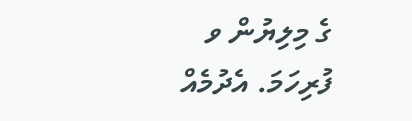ގެ މިލިޔުން ވ ފުރިހަމަ. އެދުމެއް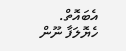އެބައޮތް. ހެޔޮލަފާ ނޫން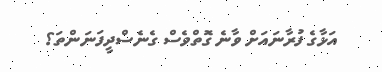އަޅާގެ ފުރާނައަށް ވާނެ ގޮތްވެސް ގެނެސްދީފަނަންތަ؟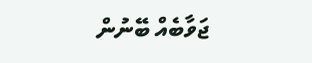ޖަވާބެއް ބޭނުން